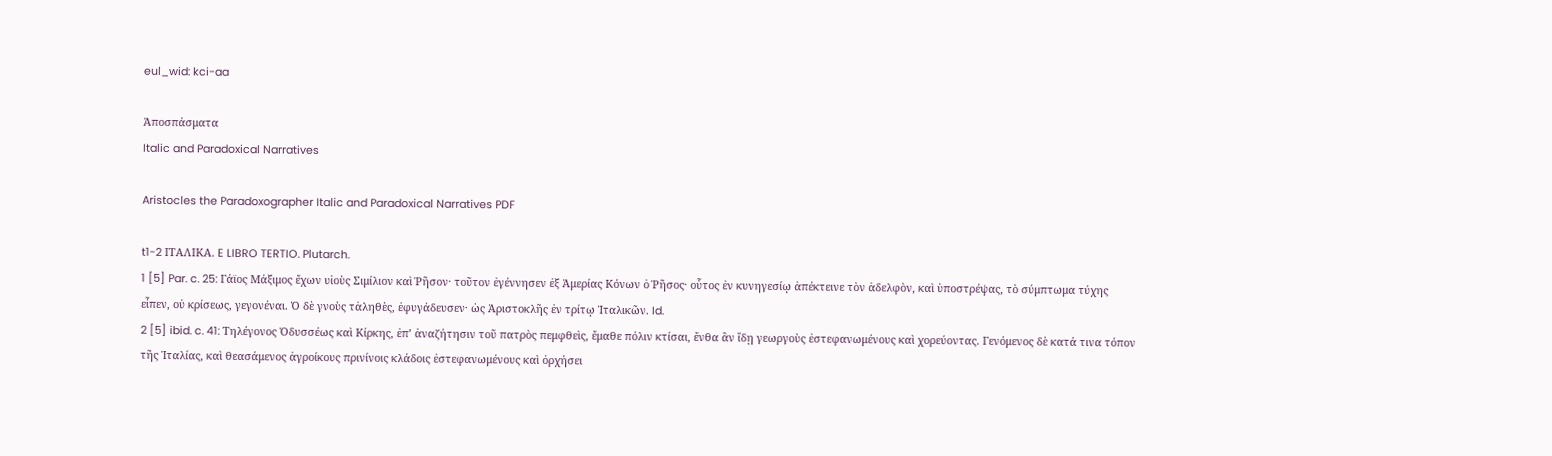eul_wid: kci-aa

Ἀποσπάσματα
Italic and Paradoxical Narratives

Aristocles the Paradoxographer Italic and Paradoxical Narratives PDF

t1-2 ΙΤΑΛΙΚΑ. E LIBRO TERTIO. Plutarch.
1 [5] Par. c. 25: Γάϊος Μάξιμος ἔχων υἱοὺς Σιμίλιον καὶ Ῥῆσον· τοῦτον ἐγέννησεν ἐξ Ἀμερίας Κόνων ὁ Ῥῆσος· οὗτος ἐν κυνηγεσίῳ ἀπέκτεινε τὸν ἀδελφὸν, καὶ ὑποστρέψας, τὸ σύμπτωμα τύχης εἶπεν, οὐ κρίσεως, γεγονέναι. Ὁ δὲ γνοὺς τἀληθὲς, ἐφυγάδευσεν· ὡς Ἀριστοκλῆς ἐν τρίτῳ Ἰταλικῶν. Id.
2 [5] ibid. c. 41: Τηλέγονος Ὀδυσσέως καὶ Κίρκης, ἐπ’ ἀναζήτησιν τοῦ πατρὸς πεμφθεὶς, ἔμαθε πόλιν κτίσαι, ἔνθα ἂν ἴδῃ γεωργοὺς ἐστεφανωμένους καὶ χορεύοντας. Γενόμενος δὲ κατά τινα τόπον τῆς Ἰταλίας, καὶ θεασάμενος ἀγροίκους πρινίνοις κλάδοις ἐστεφανωμένους καὶ ὀρχήσει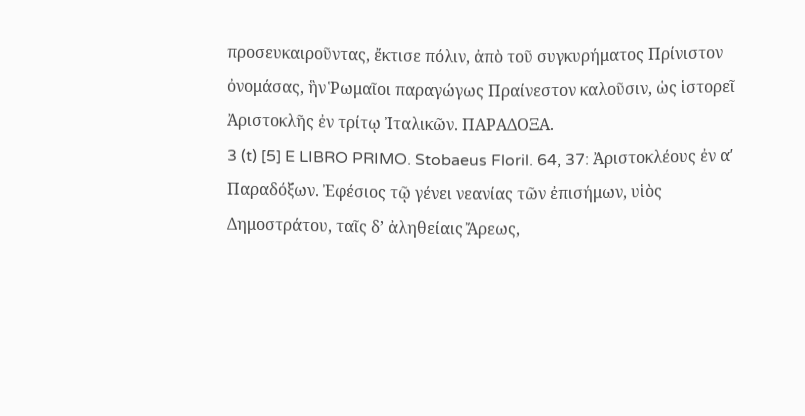προσευκαιροῦντας, ἔκτισε πόλιν, ἀπὸ τοῦ συγκυρήματος Πρίνιστον ὀνομάσας, ἣν Ῥωμαῖοι παραγώγως Πραίνεστον καλοῦσιν, ὡς ἱστορεῖ Ἀριστοκλῆς ἐν τρίτῳ Ἰταλικῶν. ΠΑΡΑΔΟΞΑ.
3 (t) [5] E LIBRO PRIMO. Stobaeus Floril. 64, 37: Ἀριστοκλέους ἐν αʹ Παραδόξων. Ἐφέσιος τῷ γένει νεανίας τῶν ἐπισήμων, υἱὸς Δημοστράτου, ταῖς δ’ ἀληθείαις Ἄρεως,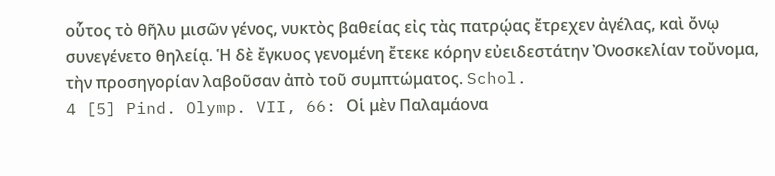οὗτος τὸ θῆλυ μισῶν γένος, νυκτὸς βαθείας εἰς τὰς πατρῴας ἔτρεχεν ἀγέλας, καὶ ὄνῳ συνεγένετο θηλείᾳ. Ἡ δὲ ἔγκυος γενομένη ἔτεκε κόρην εὐειδεστάτην Ὀνοσκελίαν τοὔνομα, τὴν προσηγορίαν λαβοῦσαν ἀπὸ τοῦ συμπτώματος. Schol.
4 [5] Pind. Olymp. VII, 66: Οἱ μὲν Παλαμάονα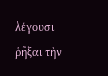λέγουσι ῥῆξαι τὴν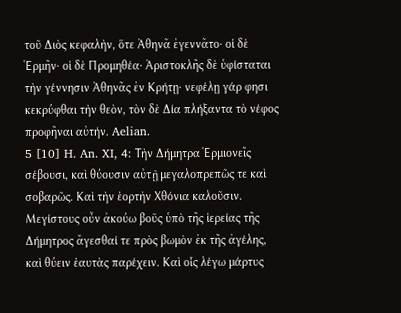τοῦ Διὸς κεφαλὴν, ὅτε Ἀθηνᾶ ἐγεννᾶτο· οἱ δὲ Ἑρμῆν· οἱ δὲ Προμηθέα· Ἀριστοκλῆς δὲ ὑφίσταται τὴν γέννησιν Ἀθηνᾶς ἐν Κρήτῃ· νεφέλῃ γάρ φησι κεκρύφθαι τὴν θεὸν, τὸν δὲ Δία πλήξαντα τὸ νέφος προφῆναι αὐτήν. Aelian.
5 [10] H. An. XI, 4: Τὴν Δήμητρα Ἑρμιονεῖς σέβουσι, καὶ θύουσιν αὐτῇ μεγαλοπρεπῶς τε καὶ σοβαρῶς. Καὶ τὴν ἑορτὴν Χθόνια καλοῦσιν. Μεγίστους οὖν ἀκούω βοῦς ὑπὸ τῆς ἱερείας τῆς Δήμητρος ἄγεσθαί τε πρὸς βωμὸν ἐκ τῆς ἀγέλης, καὶ θύειν ἑαυτὰς παρέχειν. Καὶ οἷς λέγω μάρτυς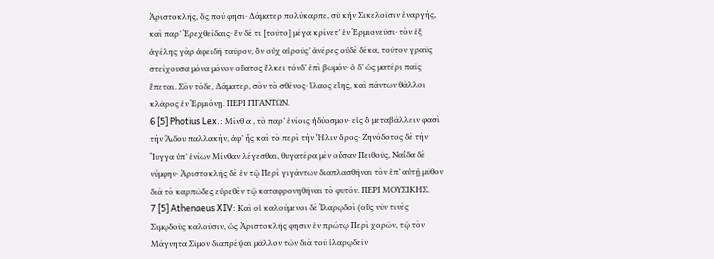Ἀριστοκλῆς, ὅς πού φησι· Δάματερ πολύκαρπε, σὺ κἠν Σικελοῖσιν ἐναργὴς, καὶ παρ’ Ἐρεχθείδαις· ἓν δέ τι [τοῦτο] μέγα κρίνετ’ ἐν Ἑρμιονεῦσι· τὸν ἐξ ἀγέλης γὰρ ἀφειδῆ ταῦρον, ὃν οὐχ αἱροῦς’ ἀνέρες οὐδὲ δέκα, τοῦτον γραῦς στείχουσα μόνα μόνον οὔατος ἕλκει τόνδ’ ἐπὶ βωμόν· ὁ δ’ ὡς ματέρι παῖς ἕπεται. Σὸν τόδε, Δάματερ, σὸν τὸ σθένος· ἵλαος εἴης, καὶ πάντων θάλλοι κλᾶρος ἐν Ἑρμιόνῃ. ΠΕΡΙ ΓΙΓΑΝΤΩΝ.
6 [5] Photius Lex.: Μίνθ α , τὸ παρ’ ἐνίοις ἡδύοσμον· εἰς ὃ μεταβάλλειν φασὶ τὴν ᾍδου παλλακὴν, ἀφ’ ἧς καὶ τὸ περὶ τὴν Ἦλιν ὅρος· Ζηνόδοτος δὲ τὴν Ἴυγγα ὑπ’ ἐνίων Μίνθαν λέγεσθαι, θυγατέρα μὲν οὖσαν Πειθοῦς, Ναΐδα δὲ νύμφην· Ἀριστοκλῆς δὲ ἐν τῷ Περὶ γιγάντων διαπλασθῆναι τὸν ἐπ’ αὐτῇ μῦθον διὰ τὸ καρπῶδες εὑρεθὲν τῷ καταφρονηθῆναι τὸ φυτόν. ΠΕΡΙ ΜΟΥΣΙΚΗΣ.
7 [5] Athenaeus XIV: Καὶ οἱ καλούμενοι δὲ Ἱλαρῳδοὶ (οὓς νῦν τινὲς Σιμῳδοὺς καλοῦσιν, ὡς Ἀριστοκλῆς φησιν ἐν πρώτῳ Περὶ χορῶν, τῷ τὸν Μάγνητα Σῖμον διαπρέψαι μᾶλλον τῶν διὰ τοῦ ἱλαρῳδεῖν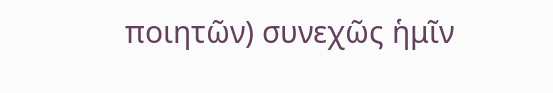ποιητῶν) συνεχῶς ἡμῖν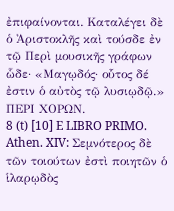ἐπιφαίνονται. Καταλέγει δὲ ὁ Ἀριστοκλῆς καὶ τούσδε ἐν τῷ Περὶ μουσικῆς γράφων ὧδε· «Μαγῳδός· οὗτος δέ ἐστιν ὁ αὐτὸς τῷ λυσιῳδῷ.» ΠΕΡΙ ΧΟΡΩΝ.
8 (t) [10] E LIBRO PRIMO. Athen. XIV: Σεμνότερος δὲ τῶν τοιούτων ἐστὶ ποιητῶν ὁ ἱλαρῳδὸς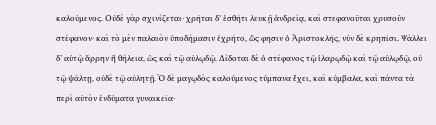καλούμενος. Οὐδὲ γὰρ σχινίζεται· χρῆται δ’ ἐσθῆτι λευκῇ ἀνδρείᾳ, καὶ στεφανοῦται χρυσοῦν στέφανον· καὶ τὸ μὲν παλαιὸν ὑποδήμασιν ἐχρῆτο, ὥς φησιν ὁ Ἀριστοκλῆς, νῦν δὲ κρηπῖσι. Ψάλλει δ’ αὐτῷ ἄρρην ἢ θήλεια, ὡς καὶ τῷ αὐλῳδῷ. Δίδοται δὲ ὁ στέφανος τῷ ἱλαρῳδῷ καὶ τῷ αὐλῳδῷ, οὐ τῷ ψάλτῃ, οὐδὲ τῷ αὐλητῇ. Ὁ δὲ μαγῳδὸς καλούμενος τύμπανα ἔχει, καὶ κύμβαλα, καὶ πάντα τὰ περὶ αὐτὸν ἐνδύματα γυναικεῖα·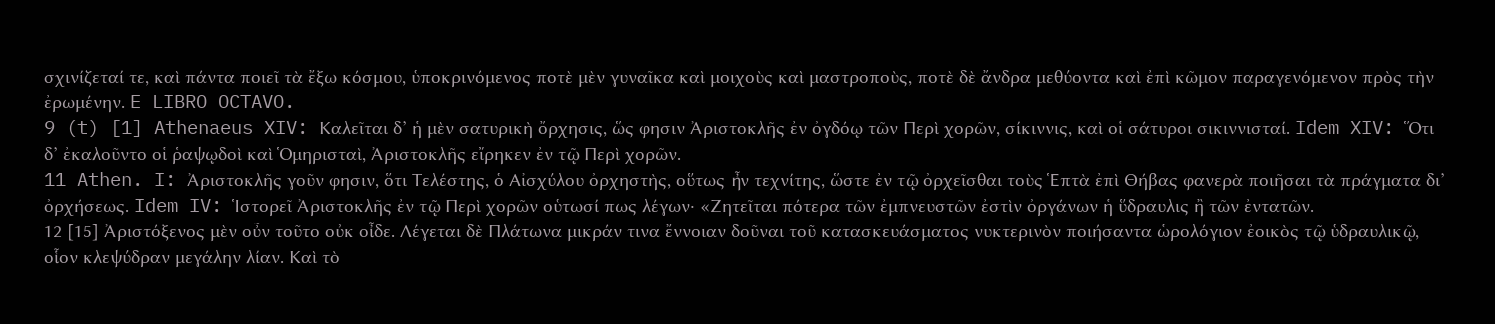σχινίζεταί τε, καὶ πάντα ποιεῖ τὰ ἔξω κόσμου, ὑποκρινόμενος ποτὲ μὲν γυναῖκα καὶ μοιχοὺς καὶ μαστροποὺς, ποτὲ δὲ ἄνδρα μεθύοντα καὶ ἐπὶ κῶμον παραγενόμενον πρὸς τὴν ἐρωμένην. E LIBRO OCTAVO.
9 (t) [1] Athenaeus XIV: Καλεῖται δ’ ἡ μὲν σατυρικὴ ὄρχησις, ὥς φησιν Ἀριστοκλῆς ἐν ὀγδόῳ τῶν Περὶ χορῶν, σίκιννις, καὶ οἱ σάτυροι σικιννισταί. Idem XIV: Ὅτι δ’ ἐκαλοῦντο οἱ ῥαψῳδοὶ καὶ Ὁμηρισταὶ, Ἀριστοκλῆς εἴρηκεν ἐν τῷ Περὶ χορῶν.
11 Athen. I: Ἀριστοκλῆς γοῦν φησιν, ὅτι Τελέστης, ὁ Αἰσχύλου ὀρχηστὴς, οὕτως ἦν τεχνίτης, ὥστε ἐν τῷ ὀρχεῖσθαι τοὺς Ἑπτὰ ἐπὶ Θήβας φανερὰ ποιῆσαι τὰ πράγματα δι’ ὀρχήσεως. Idem IV: Ἱστορεῖ Ἀριστοκλῆς ἐν τῷ Περὶ χορῶν οὑτωσί πως λέγων· «Ζητεῖται πότερα τῶν ἐμπνευστῶν ἐστὶν ὀργάνων ἡ ὕδραυλις ἢ τῶν ἐντατῶν.
12 [15] Ἀριστόξενος μὲν οὖν τοῦτο οὐκ οἶδε. Λέγεται δὲ Πλάτωνα μικράν τινα ἔννοιαν δοῦναι τοῦ κατασκευάσματος νυκτερινὸν ποιήσαντα ὡρολόγιον ἐοικὸς τῷ ὑδραυλικῷ, οἷον κλεψύδραν μεγάλην λίαν. Καὶ τὸ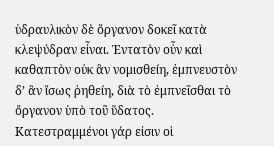ὑδραυλικὸν δὲ ὄργανον δοκεῖ κατὰ κλεψύδραν εἶναι. Ἐντατὸν οὖν καὶ καθαπτὸν οὐκ ἂν νομισθείη, ἐμπνευστὸν δ’ ἂν ἴσως ῥηθείη, διὰ τὸ ἐμπνεῖσθαι τὸ ὄργανον ὑπὸ τοῦ ὕδατος. Κατεστραμμένοι γάρ εἰσιν οἱ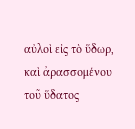αὐλοὶ εἰς τὸ ὕδωρ, καὶ ἀρασσομένου τοῦ ὕδατος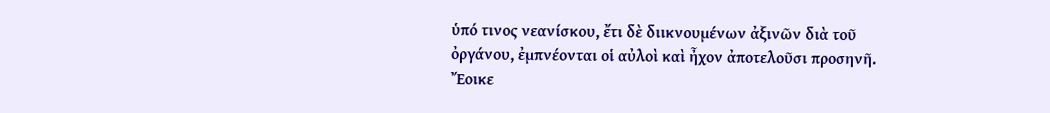ὑπό τινος νεανίσκου, ἔτι δὲ διικνουμένων ἀξινῶν διὰ τοῦ ὀργάνου, ἐμπνέονται οἱ αὐλοὶ καὶ ἦχον ἀποτελοῦσι προσηνῆ. Ἔοικε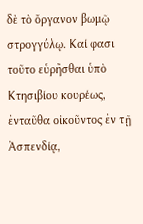δὲ τὸ ὄργανον βωμῷ στρογγύλῳ. Καί φασι τοῦτο εὑρῆσθαι ὑπὸ Κτησιβίου κουρέως, ἐνταῦθα οἰκοῦντος ἐν τῇ Ἀσπενδίᾳ,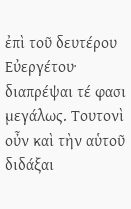ἐπὶ τοῦ δευτέρου Εὐεργέτου· διαπρέψαι τέ φασι μεγάλως. Τουτονὶ οὖν καὶ τὴν αὑτοῦ διδάξαι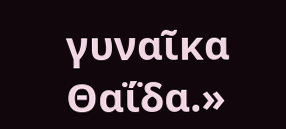γυναῖκα Θαΐδα.»